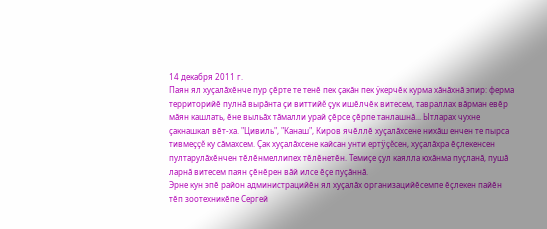14 декабря 2011 г.
Паян ял хуçалăхĕнче пур çĕрте те тенĕ пек çакăн пек ÿкерчĕк курма хăнăхнă эпир: ферма территорийĕ пулнă вырăнта çи виттийĕ çук ишĕлчĕк витесем, тавраллах вăрман евĕр мăян кашлать, ĕне выльăх тăмалли урай çĕрсе çĕрпе танлашнă... Ытларах чухне çакнашкал вĕт-ха. "Цивиль", "Канаш", Киров ячĕллĕ хуçалăхсене нихăш енчен те пырса тивмеççĕ ку сăмахсем. Çак хуçалăхсене кайсан унти ертÿçĕсен, хуçалăхра ĕçлекенсен пултарулăхĕнчен тĕлĕнмеллипех тĕлĕнетĕн. Темиçе çул каялла юхăнма пуçланă, пушă ларнă витесем паян çĕнĕрен вăй илсе ĕçе пуçăннă.
Эрне кун эпĕ район администрацийĕн ял хуçалăх организацийĕсемпе ĕçлекен пайĕн тĕп зоотехникĕпе Сергей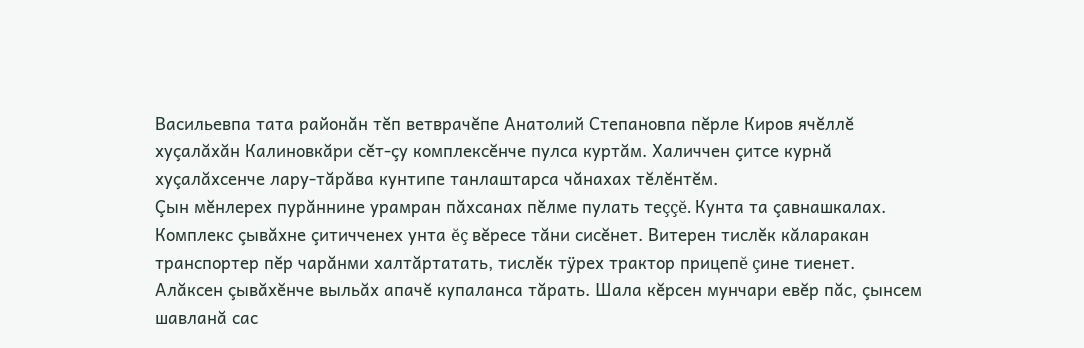Васильевпа тата районăн тĕп ветврачĕпе Анатолий Степановпа пĕрле Киров ячĕллĕ хуçалăхăн Калиновкăри сĕт-çу комплексĕнче пулса куртăм. Халиччен çитсе курнă хуçалăхсенче лару-тăрăва кунтипе танлаштарса чăнахах тĕлĕнтĕм.
Çын мĕнлерех пурăннине урамран пăхсанах пĕлме пулать теççĕ. Кунта та çавнашкалах. Комплекс çывăхне çитичченех унта ĕç вĕресе тăни сисĕнет. Витерен тислĕк кăларакан транспортер пĕр чарăнми халтăртатать, тислĕк тÿрех трактор прицепĕ çине тиенет. Алăксен çывăхĕнче выльăх апачĕ купаланса тăрать. Шала кĕрсен мунчари евĕр пăс, çынсем шавланă сас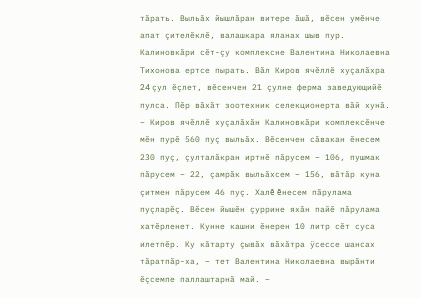тăрать. Выльăх йышлăран витере ăшă, вĕсен умĕнче апат çителĕклĕ, валашкара яланах шыв пур.
Калиновкăри сĕт-çу комплексне Валентина Николаевна Тихонова ертсе пырать. Вăл Киров ячĕллĕ хуçалăхра 24 çул ĕçлет, вĕсенчен 21 çулне ферма заведующийĕ пулса. Пĕр вăхăт зоотехник селекционерта вăй хунă.
– Киров ячĕллĕ хуçалăхăн Калиновкăри комплексĕнче мĕн пурĕ 560 пуç выльăх. Вĕсенчен сăвакан ĕнесем 230 пуç, çулталăкран иртнĕ пăрусем – 106, пушмак пăрусем – 22, çамрăк выльăхсем – 156, вăтăр куна çитмен пăрусем 46 пуç. Халĕ ĕнесем пăрулама пуçларĕç. Вĕсен йышĕн çуррине яхăн пайĕ пăрулама хатĕрленет. Кунне кашни ĕнерен 10 литр сĕт суса илетпĕр. Ку кăтарту çывăх вăхăтра ÿсессе шансах тăратпăр-ха, – тет Валентина Николаевна вырăнти ĕçсемпе паллаштарнă май. –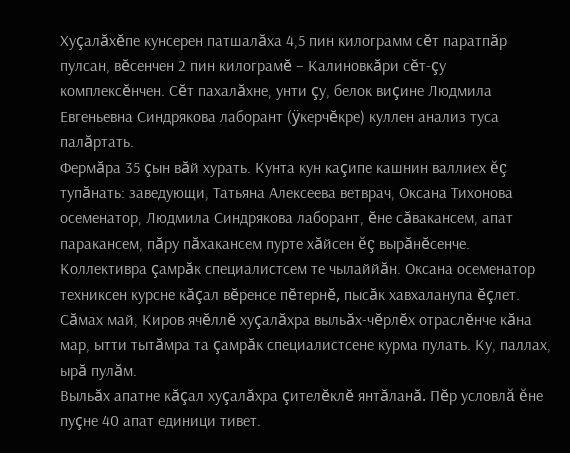Хуçалăхĕпе кунсерен патшалăха 4,5 пин килограмм сĕт паратпăр пулсан, вĕсенчен 2 пин килограмĕ – Калиновкăри сĕт-çу комплексĕнчен. Сĕт пахалăхне, унти çу, белок виçине Людмила Евгеньевна Синдрякова лаборант (ÿкерчĕкре) куллен анализ туса палăртать.
Фермăра 35 çын вăй хурать. Кунта кун каçипе кашнин валлиех ĕç тупăнать: заведующи, Татьяна Алексеева ветврач, Оксана Тихонова осеменатор, Людмила Синдрякова лаборант, ĕне сăвакансем, апат паракансем, пăру пăхакансем пурте хăйсен ĕç вырăнĕсенче. Коллективра çамрăк специалистсем те чылаййăн. Оксана осеменатор техниксен курсне кăçал вĕренсе пĕтернĕ, пысăк хавхаланупа ĕçлет. Сăмах май, Киров ячĕллĕ хуçалăхра выльăх-чĕрлĕх отраслĕнче кăна мар, ытти тытăмра та çамрăк специалистсене курма пулать. Ку, паллах, ырă пулăм.
Выльăх апатне кăçал хуçалăхра çителĕклĕ янтăланă. Пĕр условлă ĕне пуçне 40 апат единици тивет.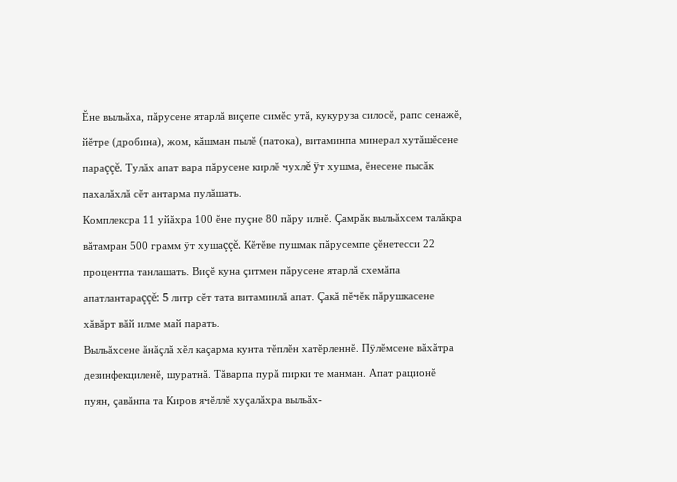Ĕне выльăха, пăрусене ятарлă виçепе симĕс утă, кукуруза силосĕ, рапс сенажĕ, йĕтре (дробина), жом, кăшман пылĕ (патока), витаминпа минерал хутăшĕсене параççĕ. Тулăх апат вара пăрусене кирлĕ чухлĕ ÿт хушма, ĕнесене пысăк пахалăхлă сĕт антарма пулăшать.
Комплексра 11 уйăхра 100 ĕне пуçне 80 пăру илнĕ. Çамрăк выльăхсем талăкра вăтамран 500 грамм ÿт хушаççĕ. Кĕтĕве пушмак пăрусемпе çĕнетесси 22 процентпа танлашать. Виçĕ куна çитмен пăрусене ятарлă схемăпа апатлантараççĕ: 5 литр сĕт тата витаминлă апат. Çакă пĕчĕк пăрушкасене хăвăрт вăй илме май парать.
Выльăхсене ăнăçлă хĕл каçарма кунта тĕплĕн хатĕрленнĕ. Пÿлĕмсене вăхăтра дезинфекциленĕ, шуратнă. Тăварпа пурă пирки те манман. Апат рационĕ пуян, çавăнпа та Киров ячĕллĕ хуçалăхра выльăх-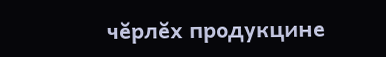чĕрлĕх продукцине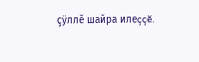çÿллĕ шайра илеççĕ.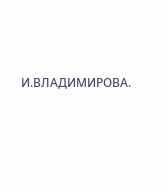И.ВЛАДИМИРОВА.